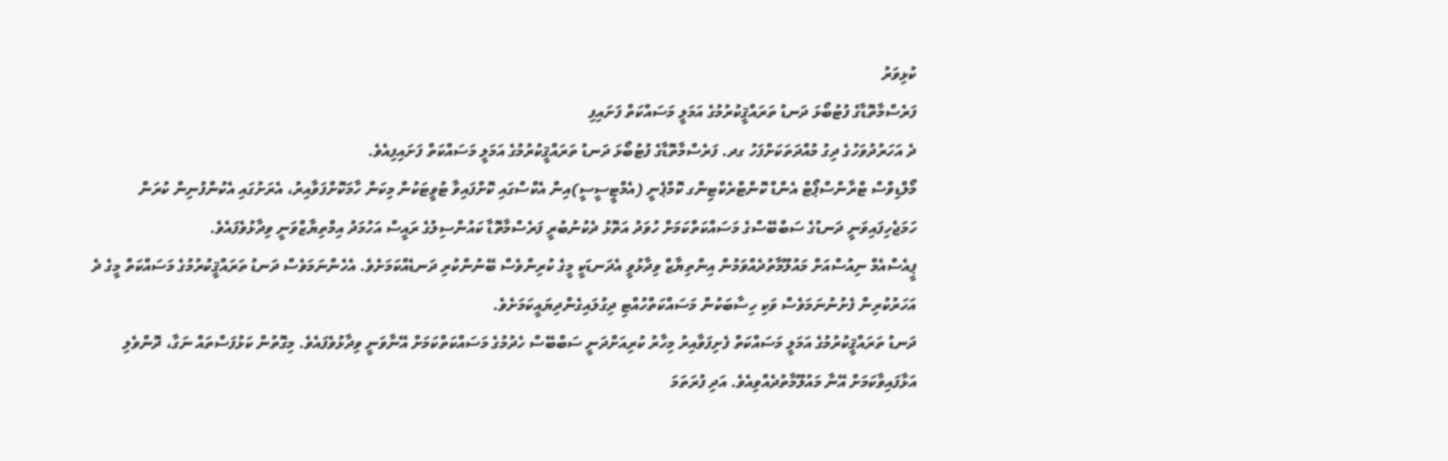ކުޅިވަރު
ފަރެސްމާތޮޑާގެ ފުޓުބޯޅަ ދަނޑު ތަރައްޤީކުރުމުގެ އަމަލީ މަސައްކަތް ފަށައިފި
ދެ އަހަރުދުވަހުގެ ދިގު މުއްދަތަކަށްފަހު ގދ. ފަރެސްމާތޮޑާގެ ފުޓުބޯޅަ ދަނޑު ތަރައްޤީކުރުމުގެ އަމަލީ މަސައްކަތް ފަށައިފިއެވެ.
މޯލްޑިވްސް ޓްރާންސްޕޯޓް އެންޑް ކޮންޓްރެކްޓިންގ ކޮމްޕެނީ (އެމްޓީސީސީ)އިން އެކްސްގައި ކޮށްފައިވާ ޓުވީޓަކުން މިކަން ހާމަކޮށްފަވާއިރު، އެރަށުގައި އެކުންފުނިން ކުރަން ހަމަޖެހިފައިވަނީ ދަނޑުގެ ސަބްބޭސްގެ މަސައްކަތްކަމަށް ހުވަދު އަތޮޅު ދެކުނުބުރީ ފަރެސްމާތޮޑާ ކައުންސިލުގެ ރައީސް އަހުމަދު އިމްތިޔާޒްވަނީ ވިދާޅުވެފައެވެ.
ޕީއެސްއެމް ނިއުސްއަށް މައުލޫމާތުދެއްވަމުން އިންތިޔާޒް ވިދާޅުވީ އެދަނޑަކީ މީގެ ކުރިންވެސް ބޭނުންކުރި ދަނޑެއްކަމަށެވެ. އެހެންނަމަވެސް ދަނޑު ތަރައްޤީކުރުމުގެ މަސައްކަތް މީގެ ދެ އަހަރުކުރިން ފެށުނުނަމަވެސް ވަކި ހިސާބަކުން މަސައްކަތްހުއްޓި ދިގުލައިގެންދިޔައީކަމަށެވެ.
ދަނޑު ތަރައްޤީކުރުމުގެ އަމަލީ މަސައްކަތް ފެށިފަވާއިރު މިހާރު ކުރިއަށްދަނީ ސަބްބޭސް ހެދުމުގެ މަސައްކަތްކަމަށް އޭނާވަނީ ވިދާޅުވެފައެވެ. މިގޮތުން ކަޅުފަސްތައް ނަގާ، ދޮންވެލި އަޅާފައިވާކަމަށް އޭނާ މައުލޫމާތުދެއްވިއެވެ. އަދި ފުރަތަމަ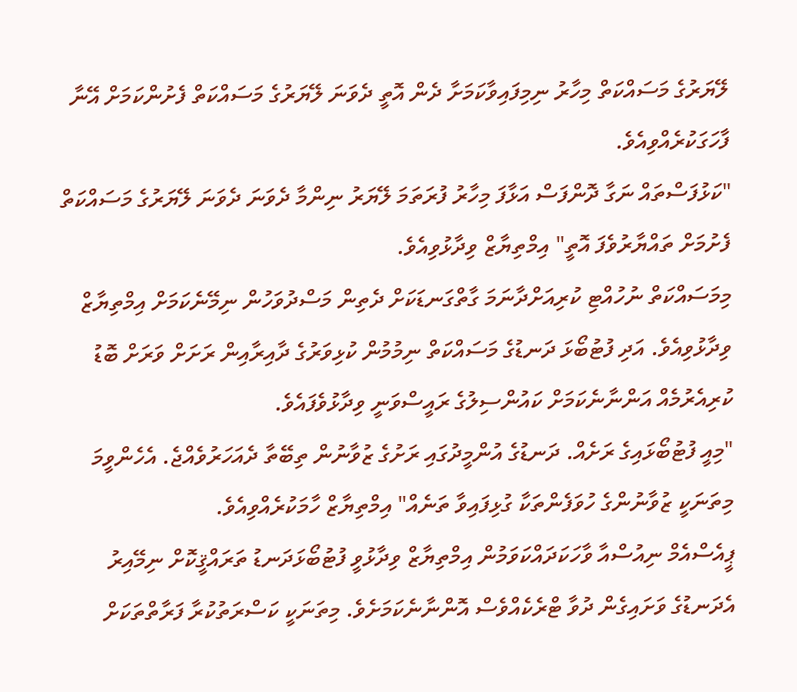ލޭޔަރުގެ މަސައްކަތް މިހާރު ނިމިފައިވާކަމަށާ ދެން އޮތީ ދެވަނަ ލޭޔަރުގެ މަސައްކަތް ފެށުންކަމަށް އޭނާ ފާހަގަކުރެއްވިއެވެ.
"ކަޅުފަސްތައް ނަގާ ދޮންފަސް އަޅާފަ މިހާރު ފުރަތަމަ ލޭޔަރު ނިންމާ ދެވަނަ ދެވަނަ ލޭޔަރުގެ މަސައްކަތް ފެށުމަށް ތައްޔާރުވެފަ އޮތީ" އިމްތިޔާޒް ވިދާޅުވިއެވެ.
މިމަސައްކަތް ނުހުއްޓި ކުރިއަށްދާނަމަ ގާތްގަނޑަކަށް ދެތިން މަސްދުވަހުން ނިމޭނެކަމަށް އިމްތިޔާޒް ވިދާޅުވިއެވެ. އަދި ފުޓުބޯޅަ ދަނޑުގެ މަސައްކަތް ނިމުމުން ކުޅިވަރުގެ ދާއިރާއިން ރަށަށް ވަރަށް ބޮޑު ކުރިއެރުމެއް އަންނާނެކަމަށް ކައުންސިލުގެ ރައީސްވަނީ ވިދާޅުވެފައެވެ.
"މިއީ ފުޓުބޯޅައިގެ ރަށެއް. ދަނޑުގެ އުންމީދުގައި ރަށުގެ ޒުވާނުން ތިބޭތާ ދެއަހަރުވެއްޖެ. އެހެންވީމަ މިތަނަކީ ޒުވާނުންގެ ހުވަފެންތަކާ ގުޅިފައިވާ ތަނެއް" އިމްތިޔާޒް ހާމަކުރެއްވިއެވެ.
ޕީއެސްއެމް ނިއުސްއާ ވާހަކަދައްކަވަމުން އިމްތިޔާޒް ވިދާޅުވީ ފުޓުބޯޅަދަނޑު ތަރައްޤީކޮށް ނިމޭއިރު އެދަނޑުގެ ވަށައިގެން ދުވާ ޓްރެކެއްވެސް އޮންނާނެކަމަށެވެ. މިތަނަކީ ކަސްރަތުކުރާ ފަރާތްތަކަށް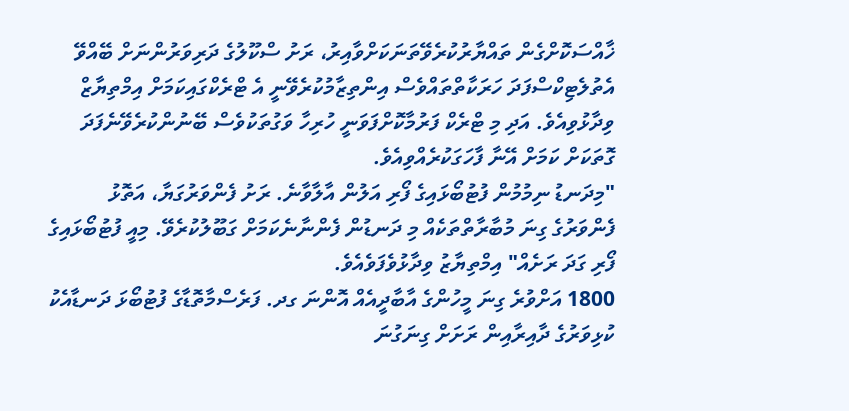ޚާއްސަކޮށްގެން ތައްޔާރުކުރެވޭތަނަކަށްވާއިރު، ރަށު ސްކޫލުގެ ދަރިވަރުންނަށް ބޭއްވޭ އެތުލެޓިކްސްފަދަ ހަރަކާތްތައްވެސް އިންތިޒާމުކުރެވޭނީ އެ ޓްރެކްގައިކަމަށް އިމްތިޔާޒް ވިދާޅުވިއެވެ. އަދި މި ޓްރެކް ފަރުމާކޮށްފަވަނީ ހުރިހާ ވަގުތަކުވެސް ބޭނުންކުރެވޭނެފަދަ ގޮތަކަށް ކަމަށް އޭނާ ފާހަގަކުރެއްވިއެވެ.
"މިދަނޑު ނިމުމުން ފުޓުބޯޅައިގެ ފޯރި އަލުން އާލާވާނެ. ރަށު ފެންވަރުގަޔާ، އަތޮޅު ފެންވަރުގެ ގިނަ މުބާރާތްތަކެއް މި ދަނޑުން ފެންނާނެކަމަށް ގަބޫލުކުރެވޭ. މިއީ ފުޓުބޯޅައިގެ ފޯރި ގަދަ ރަށެއް" އިމްތިޔާޒު ވިދާޅުވެފަވެއެވެ.
1800 އަށްވުރެ ގިނަ މީހުންގެ އާބާދީއެއް އޮންނަ ގދ. ފަރެސްމާތޮޑާގެ ފުޓުބޯޅަ ދަނޑާއެކު ކުޅިވަރުގެ ދާއިރާއިން ރަށަށް ގިނަގުނަ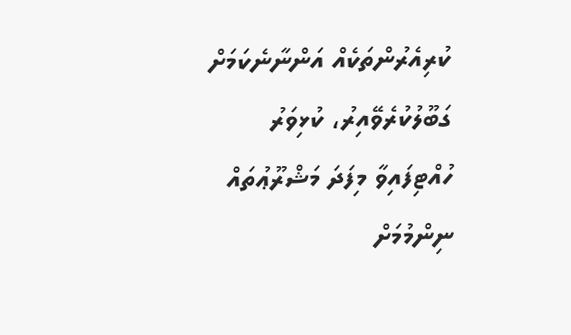ކުރިއެރުންތަކެއް އަންނާނެކަމަށް ގަބޫލުކުރެވޭއިރު، ކުޅިވަރު ހުއްޓިފައިވާ މިފަދަ މަޝްރޫޢުތައް ނިންމުމަށް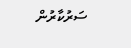ސަރުކާރުން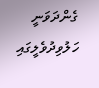ގެންދަވަނީ ހަލުވިދުވެލީގައި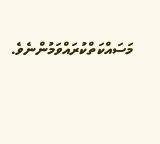މަސައްކަތްކުރައްވަމުންނެވެ.